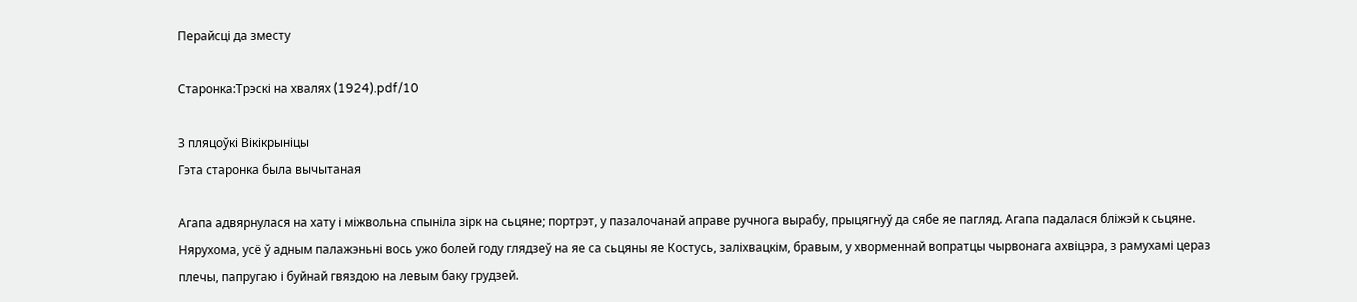Перайсці да зместу

Старонка:Трэскі на хвалях (1924).pdf/10

З пляцоўкі Вікікрыніцы
Гэта старонка была вычытаная

Агапа адвярнулася на хату і міжвольна спыніла зірк на сьцяне; портрэт, у пазалочанай аправе ручнога вырабу, прыцягнуў да сябе яе пагляд. Агапа падалася бліжэй к сьцяне. Нярухома, усё ў адным палажэньні вось ужо болей году глядзеў на яе са сьцяны яе Костусь, заліхвацкім, бравым, у хворменнай вопратцы чырвонага ахвіцэра, з рамухамі цераз плечы, папругаю і буйнай гвяздою на левым баку грудзей.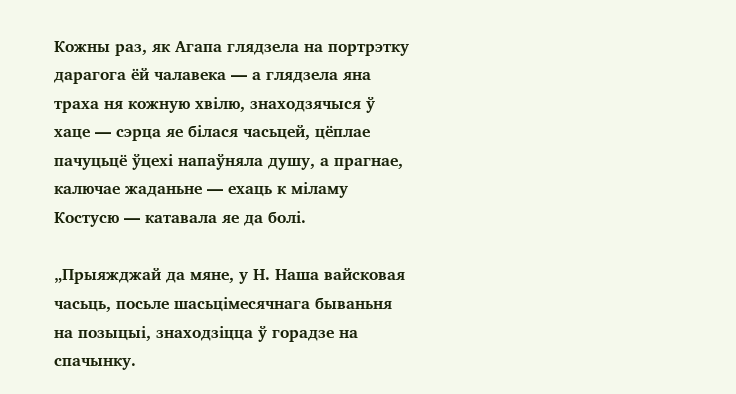Кожны раз, як Агапа глядзела на портрэтку дарагога ёй чалавека — а глядзела яна траха ня кожную хвілю, знаходзячыся ў хаце — сэрца яе білася часьцей, цёплае пачуцьцё ўцехі напаўняла душу, а прагнае, калючае жаданьне — ехаць к міламу Костусю — катавала яе да болі.

„Прыяжджай да мяне, у Н. Наша вайсковая часьць, посьле шасьцімесячнага бываньня на позыцыі, знаходзіцца ў горадзе на спачынку.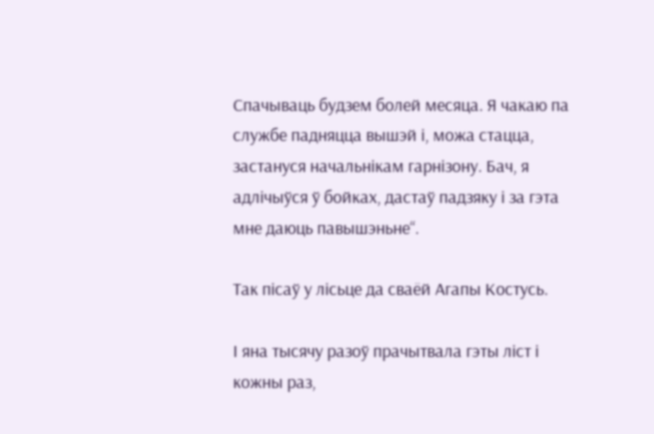Спачываць будзем болей месяца. Я чакаю па службе падняцца вышэй і, можа стацца, застануся начальнікам гарнізону. Бач, я адлічыўся ў бойках, дастаў падзяку і за гэта мне даюць павышэньне“.

Так пісаў у лісьце да сваёй Агапы Костусь.

І яна тысячу разоў прачытвала гэты ліст і кожны раз,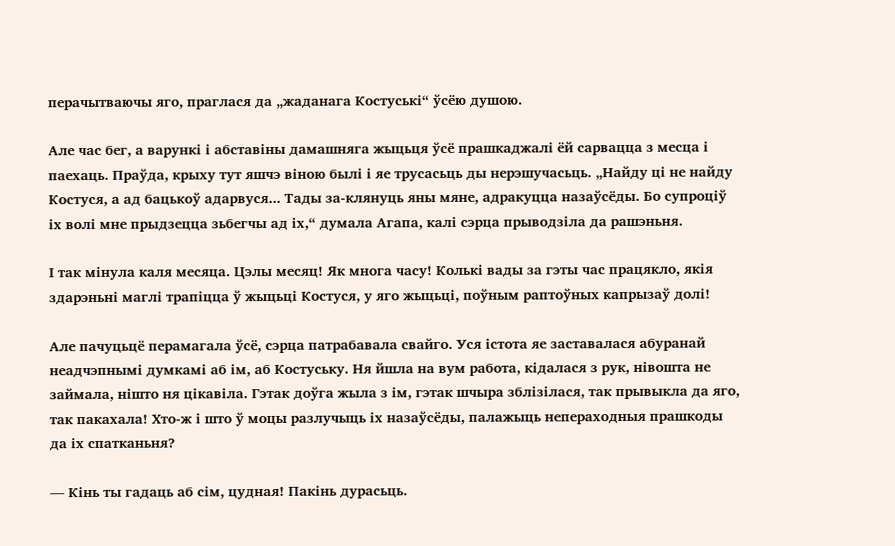перачытваючы яго, праглася да „жаданага Костуські“ ўсёю душою.

Але час бег, а варункі і абставіны дамашняга жыцьця ўсё прашкаджалі ёй сарвацца з месца і паехаць. Праўда, крыху тут яшчэ віною былі і яе трусасьць ды нерэшучасьць. „Найду ці не найду Костуся, а ад бацькоў адарвуся... Тады за-клянуць яны мяне, адракуцца назаўсёды. Бо супроціў іх волі мне прыдзецца зьбегчы ад іх,“ думала Агапа, калі сэрца прыводзіла да рашэньня.

І так мінула каля месяца. Цэлы месяц! Як многа часу! Колькі вады за гэты час працякло, якія здарэньні маглі трапіцца ў жыцьці Костуся, у яго жыцьці, поўным раптоўных капрызаў долі!

Але пачуцьцё перамагала ўсё, сэрца патрабавала свайго. Уся істота яе заставалася абуранай неадчэпнымі думкамі аб ім, аб Костуську. Ня йшла на вум работа, кідалася з рук, нівошта не займала, нішто ня цікавіла. Гэтак доўга жыла з ім, гэтак шчыра зблізілася, так прывыкла да яго, так пакахала! Хто-ж і што ў моцы разлучыць іх назаўсёды, палажыць непераходныя прашкоды да іх спатканьня?

— Кінь ты гадаць аб сім, цудная! Пакінь дурасьць.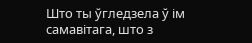Што ты ўгледзела ў ім самавітага, што з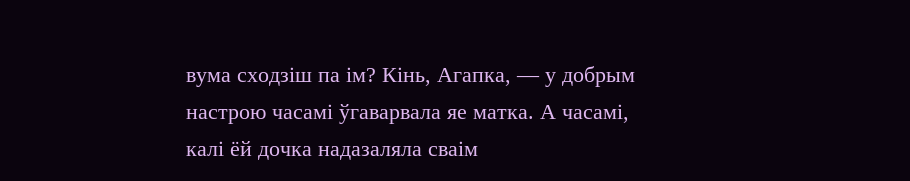вума сходзіш па ім? Кінь, Агапка, — у добрым настрою часамі ўгаварвала яе матка. А часамі, калі ёй дочка надазаляла сваім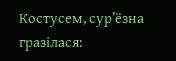Костусем, сур’ёзна гразілася: